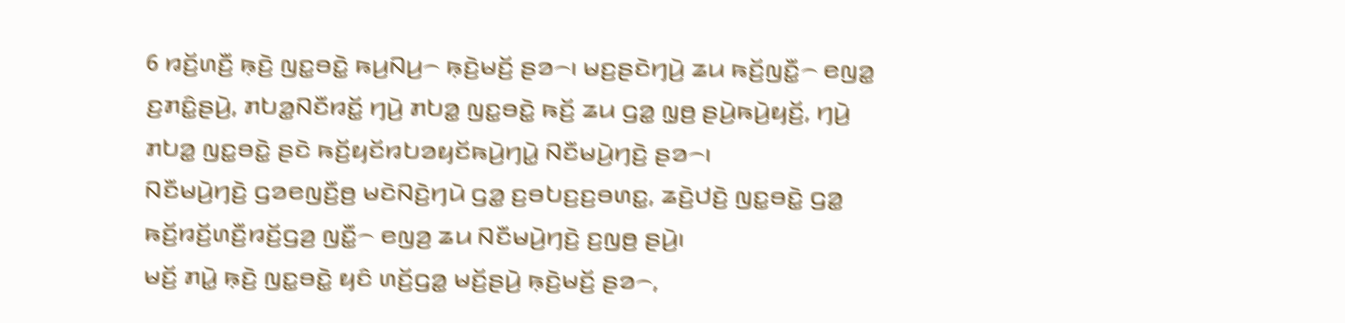6 ꤙꤢꤩ꤬ꤛꤢꤪ꤬ ꤒ꤫ꤢꤧ꤬ ꤜꤢ꤭ꤋꤢꤧ꤭ ꤒꤣ꤬ꤡꤣ꤬꤮ ꤒ꤫ꤢꤧ꤬ꤗꤢꤩ꤬ ꤔꤤ꤮꤯ ꤗꤢ꤬ꤔꤢꤧꤚꤣꤧ꤬ ꤘꤣ ꤒꤢꤩ꤬ꤜꤢꤪ꤭꤮ ꤕꤜꤤ꤭ ꤢ꤬ꤊꤢꤨ꤭ꤔꤣꤧ꤬, ꤊꤝꤤ꤭ꤡꤢꤪꤙꤢꤩ꤭ ꤚꤣꤧ꤬ ꤊꤝꤤ꤭ ꤜꤢ꤭ꤋꤢꤧ꤭ ꤒꤢꤩ꤬ ꤘꤣ ꤞꤤ꤭ ꤜ꤫ꤥ꤬ ꤔꤣꤧ꤬ꤒꤣꤧ꤬ꤟꤢꤩ꤬, ꤚꤣꤧ꤬ ꤊꤝꤤ꤭ ꤜꤢ꤭ꤋꤢꤧ꤭ ꤔꤢꤧ ꤒꤢꤩ꤬ꤟꤢꤩꤙꤝꤤꤟꤢꤩꤒꤣꤧ꤬ꤚꤣꤧ꤭ ꤡꤢꤪꤗꤣꤧ꤬ꤚꤢꤧ꤬ ꤔꤤ꤮꤯
ꤡꤢꤪꤗꤣꤧ꤬ꤚꤢꤧ꤬ ꤞꤤꤕꤜꤢꤪ꤬ꤥ꤬ ꤗꤢꤧꤡꤢꤧ꤬ꤚꤣꤧ ꤞꤤ꤭ ꤢ꤬ꤋꤝꤢ꤬ꤢ꤬ꤋꤛꤢ꤭, ꤘꤢꤧ꤬ꤓꤢꤧ꤬ ꤜꤢ꤭ꤋꤢꤧ꤭ ꤞꤤ꤭ ꤒꤢꤩ꤬ꤙꤢꤩ꤬ꤛꤢꤪ꤬ꤙꤢꤩ꤬ꤞꤤ꤬ ꤜꤢꤪ꤭꤮ ꤕꤜꤤ꤬ ꤘꤣ ꤡꤢꤪꤗꤣꤧ꤬ꤚꤢꤧ꤬ ꤢ꤬ꤜꤥ꤬ ꤔꤣꤧ꤬꤯
ꤗꤢꤩ꤬ ꤊꤣꤧ꤭ ꤒ꤫ꤢꤧ꤬ ꤜꤢ꤭ꤋꤢꤧ꤭ ꤟꤢꤨ ꤛꤢꤩ꤬ꤞꤤ꤭ ꤗꤢꤩ꤬ꤔꤣꤧ꤬ ꤒ꤫ꤢꤧ꤬ꤗꤢꤩ꤬ ꤔꤤ꤮,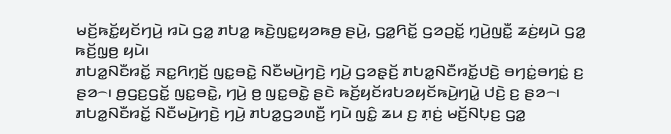ꤗꤢꤩ꤬ꤒꤢꤩ꤭ꤟꤢꤩꤚꤣꤧ꤬ ꤙꤣꤧ ꤞꤤ꤭ ꤊꤝꤤ꤭ ꤒꤢꤧ꤬ꤜꤢ꤭ꤟꤤꤒꤥ꤬ ꤔꤣꤧ꤬, ꤞꤤ꤭ꤖꤢꤩ꤭ ꤞꤤꤑꤢꤩ꤭ ꤚ꤫ꤣꤧ꤬ꤜꤢꤪ꤭ ꤘꤢꤦ꤬ꤟꤣꤧ ꤞꤤ꤭ ꤒꤢꤩ꤬ꤜ꤫ꤥ꤬ ꤟꤣꤧ꤯
ꤊꤝꤤ꤭ꤡꤢꤪꤙꤢꤩ꤭ ꤏꤢ꤭ꤖꤚ꤫ꤢꤩ꤬ ꤜꤢ꤭ꤋꤢꤧ꤭ ꤡꤢꤪꤗꤣꤧ꤬ꤚꤢꤧ꤬ ꤚꤣꤧ꤬ ꤞꤤꤔ꤫ꤢꤩ꤬ ꤊꤝꤤ꤭ꤡꤢꤪꤙꤢꤩ꤭ꤓꤢꤧ꤬ ꤋꤚꤢꤦ꤭ꤋꤚꤢꤦ꤭ ꤢ꤬ ꤔꤤ꤮꤯ ꤥ꤬ꤞꤢ꤬ꤞꤢꤩ꤭ ꤜꤢ꤭ꤋꤢꤧ꤭, ꤚꤣꤧ꤬ ꤥ꤬ ꤜꤢ꤭ꤋꤢꤧ꤭ ꤔꤢꤧ ꤒꤢꤩ꤬ꤟꤢꤩꤙꤝꤤꤟꤢꤩꤒꤣꤧ꤬ꤚꤣꤧ꤭ ꤓꤢꤧ꤬ ꤢ꤬ ꤔꤤ꤮꤯
ꤊꤝꤤ꤭ꤡꤢꤪꤙꤢꤩ꤭ ꤡꤢꤪꤗꤣꤧ꤬ꤚꤢꤧ꤬ ꤚꤣꤧ꤬ ꤊꤝꤤ꤭ꤞꤤꤛꤢꤪ꤬ ꤚꤣꤧ ꤜꤢꤨ꤭ ꤘꤣ ꤢ꤬ ꤊ꤫ꤢꤦ꤬ ꤗꤢꤩ꤬ꤡꤝ꤫ꤢ꤬ ꤞꤤ꤭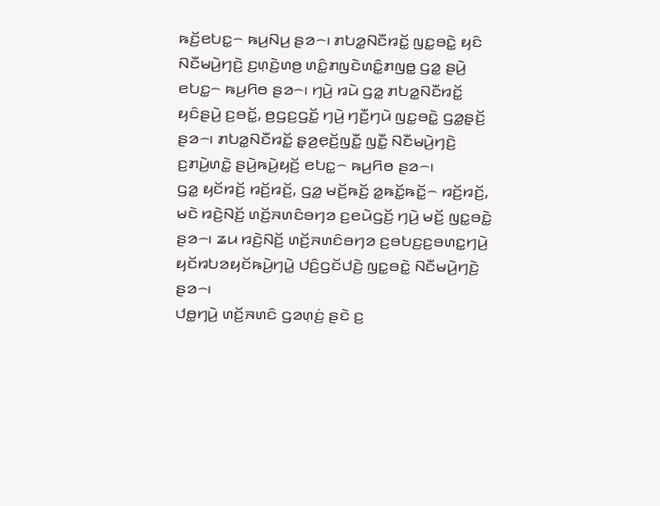ꤒꤢꤩ꤬ꤕꤝꤢ꤭꤮ ꤒꤣ꤬ꤡꤣ꤬ ꤔꤤ꤮꤯ ꤊꤝꤤ꤭ꤡꤢꤪꤙꤢꤩ꤭ ꤜꤢ꤭ꤋꤢꤧ꤭ ꤟꤢꤨ ꤡꤢꤪꤗꤣꤧ꤬ꤚꤢꤧ꤬ ꤢ꤬ꤛ꤫ꤢꤧ꤬ꤛꤥ꤬ ꤛꤢꤨ꤭ꤊꤜꤢꤧꤛꤢꤨ꤭ꤊꤜꤥ꤭ ꤞꤤ꤭ ꤔꤣꤧ꤬ ꤕꤝꤢ꤭꤮ ꤒꤣ꤬ꤖꤥ ꤔꤤ꤮꤯ ꤚꤣꤧ꤬ ꤙꤣꤧ ꤞꤤ꤭ ꤊꤝꤤ꤭ꤡꤢꤪꤙꤢꤩ꤭ ꤟꤢꤨꤔꤣꤧ꤬ ꤢ꤬ꤋꤢꤩ꤭, ꤥ꤬ꤞꤢ꤬ꤞꤢꤩ꤭ ꤚꤣꤧ꤬ ꤚꤢꤪ꤬ꤚꤣꤧ ꤜꤢ꤭ꤋꤢꤧ꤭ ꤞꤤ꤭ꤔ꤫ꤢꤩ꤬ ꤔꤤ꤮꤯ ꤊꤝꤤ꤭ꤡꤢꤪꤙꤢꤩ꤭ ꤔ꤫ꤤ꤬ꤕ꤫ꤢꤩ꤬ꤜꤢꤪ꤭ ꤜꤢꤪ꤭ ꤡꤢꤪꤗꤣꤧ꤬ꤚꤢꤧ꤬ ꤢ꤬ꤊꤣꤧ꤬ꤛꤢꤧ꤭ ꤔꤣꤧ꤬ꤒꤣꤧ꤬ꤟꤢꤩ꤬ ꤕꤝꤢ꤭꤮ ꤒꤣ꤬ꤖꤥ ꤔꤤ꤮꤯
ꤞꤤ꤭ ꤟꤢꤩꤙꤢꤩ꤬ ꤙꤢꤩ꤬ꤙꤢꤩ꤬, ꤞꤤ꤭ ꤗꤢꤩ꤬ꤒꤢꤩ꤬ ꤤ꤭ꤒꤢꤩ꤭ꤒꤢꤩ꤭꤮ ꤙꤢꤩ꤬ꤙꤢꤩ꤬, ꤗꤢꤧ ꤙꤢꤧ꤬ꤡꤢꤩ꤬ ꤛꤢꤩ꤬ꤏꤛꤢꤨꤋꤚꤤ ꤢ꤬ꤕꤣꤧꤞꤢꤩ꤬ ꤚꤣꤧ꤬ ꤗꤢꤩ꤬ ꤜꤢ꤭ꤋꤢꤧ꤭ ꤔꤤ꤮꤯ ꤘꤣ ꤙꤢꤧ꤬ꤡꤢꤩ꤬ ꤛꤢꤩ꤬ꤏꤛꤢꤨꤋꤚꤤ ꤢ꤬ꤋꤝꤢ꤬ꤢ꤬ꤋꤛꤢ꤭ꤚꤣꤧ꤬ ꤟꤢꤩꤙꤝꤤꤟꤢꤩꤒꤣꤧ꤬ꤚꤣꤧ꤭ ꤓꤢꤨ꤬ꤞꤢꤩꤓꤢꤧ꤬ ꤜꤢ꤭ꤋꤢꤧ꤭ ꤡꤢꤪꤗꤣꤧ꤬ꤚꤢꤧ꤬ ꤔꤤ꤮꤯
ꤓꤥ꤭ꤚꤣꤧ꤬ ꤛꤢꤩ꤬ꤏꤛꤢꤨ ꤞꤤꤛ꤫ꤢꤦ꤬ ꤔꤢꤧ ꤢ꤬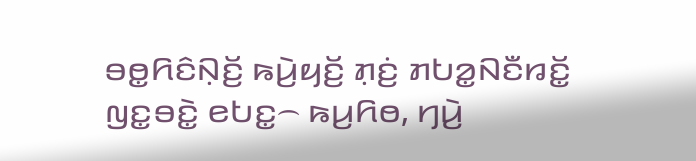ꤋꤥ꤭ꤖꤢꤨꤡ꤫ꤢꤩ꤬ ꤒꤣꤧ꤬ꤟꤢꤩ꤬ ꤊ꤫ꤢꤦ꤬ ꤊꤝꤤ꤭ꤡꤢꤪꤙꤢꤩ꤭ ꤜꤢ꤭ꤋꤢꤧ꤭ ꤕꤝꤢ꤭꤮ ꤒꤣ꤬ꤖꤥ, ꤚꤣꤧ꤬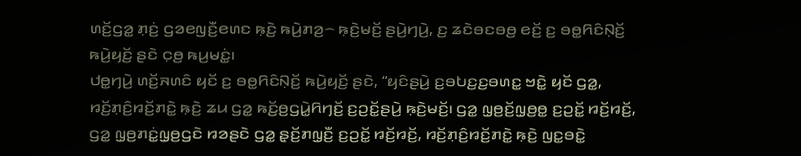ꤛꤢꤩ꤬ꤞꤤ꤭ ꤊ꤫ꤢꤦ꤬ ꤞꤤꤕꤜꤢꤪ꤬ꤕꤛꤢ ꤒ꤫ꤢꤧ꤬ ꤒꤣꤧ꤬ꤊꤤ꤬꤮ ꤒ꤫ꤢꤧ꤬ꤗꤢꤩ꤬ ꤔꤣꤧ꤬ꤚꤣꤧ꤬, ꤢ꤬ ꤘꤢꤧꤋꤢꤋꤥ꤬ ꤕꤢꤩ꤬ ꤢ꤬ ꤋꤥ꤭ꤖꤢꤨꤡ꤫ꤢꤩ꤬ ꤒꤣꤧ꤬ꤟꤢꤩ꤬ ꤔꤢꤧ ꤍ꤫ꤥ꤬ ꤒꤣ꤬ꤗꤢꤦ꤭꤯
ꤓꤥ꤭ꤚꤣꤧ꤬ ꤛꤢꤩ꤬ꤏꤛꤢꤨ ꤟꤢꤩ ꤢ꤬ ꤋꤥ꤭ꤖꤢꤨꤡ꤫ꤢꤩ꤬ ꤒꤣꤧ꤬ꤟꤢꤩ꤬ ꤔꤢꤧ, “ꤟꤢꤨꤔꤣꤧ꤬ ꤢ꤬ꤋꤝꤢ꤬ꤢ꤬ꤋꤛꤢ꤭ ꤠꤢꤧ꤭ ꤟꤢꤩ ꤞꤤ꤭, ꤙꤢꤩ꤬ꤊ꤫ꤢꤨ꤬ꤙꤢꤩ꤬ꤊꤢꤧ꤭ ꤒ꤫ꤢꤧ꤬ ꤘꤣ ꤞꤤ꤭ ꤒꤢꤩ꤬ꤥ꤬ꤞꤣꤧ꤭ꤖꤚꤢꤩ꤬ ꤢ꤬ꤑꤢꤩ꤭ꤔꤣꤧ꤬ ꤒ꤫ꤢꤧ꤬ꤗꤢꤩ꤬꤯ ꤞꤤ꤭ ꤜ꤫ꤥ꤬ꤢꤩ꤬ꤜ꤫ꤥ꤬ꤥ꤭ ꤢ꤬ꤑꤢꤩ꤭ ꤙꤢꤩ꤬ꤙꤢꤩ꤬, ꤞꤤ꤭ ꤜ꤫ꤥ꤬ꤊꤢꤦ꤭ꤜ꤫ꤥ꤬ꤞꤢꤧ ꤙꤤꤔꤢꤧ ꤞꤤ꤭ ꤔ꤫ꤢꤩ꤬ꤊꤜ꤫ꤢꤪ꤬ ꤢ꤬ꤑꤢꤩ꤭ ꤙꤢꤩ꤬ꤙꤢꤩ꤬, ꤙꤢꤩ꤬ꤊ꤫ꤢꤨ꤬ꤙꤢꤩ꤬ꤊꤢꤧ꤭ ꤒ꤫ꤢꤧ꤬ ꤜꤢ꤭ꤋꤢꤧ꤭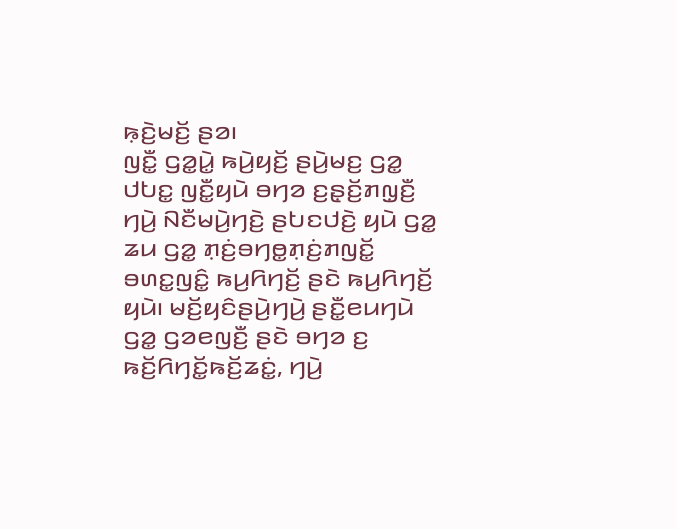ꤒ꤫ꤢꤧ꤬ꤗꤢꤩ꤬ ꤔꤤ꤯
ꤜꤢꤪ꤭ ꤞꤤ꤭ꤣꤧ꤭ ꤒꤣꤧ꤬ꤟꤢꤩ꤬ ꤔꤣꤧ꤬ꤗꤢ꤬ ꤞꤤ꤭ ꤓꤝꤢ꤭ ꤜꤢꤪ꤭ꤟꤣꤧ ꤋꤚꤤ ꤢ꤬ꤔ꤫ꤢꤩ꤬ꤊꤜ꤫ꤢꤪ꤬ ꤚꤣꤧ꤬ ꤡꤢꤪꤗꤣꤧ꤬ꤚꤢꤧ꤬ ꤔꤝꤢꤓꤢꤧ꤬ ꤟꤣꤧ ꤞꤤ꤭ ꤘꤣ ꤞꤤ꤭ ꤊ꤫ꤢꤦ꤬ꤋꤚꤥ꤭ꤊ꤫ꤢꤦ꤬ꤊꤜꤢꤩ꤭ ꤋꤛꤢ꤭ꤜꤢꤨ꤭ ꤒꤣ꤬ꤖꤚꤢꤩ꤬ ꤔꤢꤧ ꤒꤣ꤬ꤖꤚꤢꤩ꤬ ꤟꤣꤧ꤯ ꤗꤢꤩ꤬ꤟꤢꤨꤔꤣꤧ꤬ꤚꤣꤧ꤬ ꤔꤢꤪ꤭ꤕꤣꤚꤣꤧ ꤞꤤ꤭ ꤞꤤꤕꤜꤢꤪ꤬ ꤔꤢꤧ ꤋꤚꤤ ꤢ꤬ ꤒꤢꤩ꤬ꤖꤚꤢꤩ꤭ꤒꤢꤩ꤬ꤘꤢꤦ꤭, ꤚꤣꤧ꤬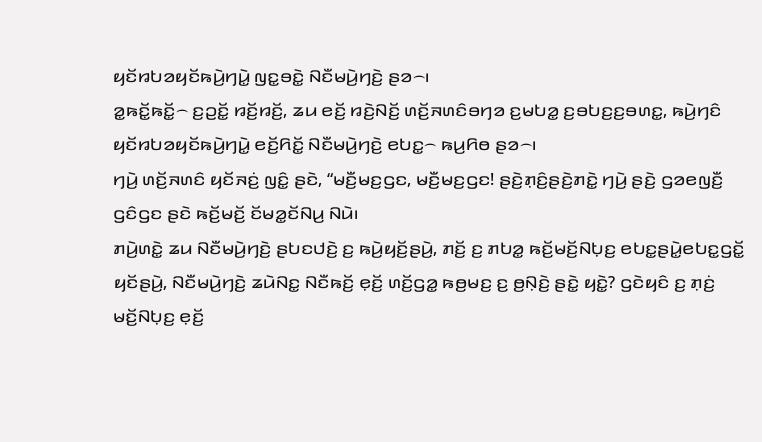ꤟꤢꤩꤙꤝꤤꤟꤢꤩꤒꤣꤧ꤬ꤚꤣꤧ꤭ ꤜꤢ꤭ꤋꤢꤧ꤭ ꤡꤢꤪꤗꤣꤧ꤬ꤚꤢꤧ꤬ ꤔꤤ꤮꤯
ꤤ꤭ꤒꤢꤩ꤭ꤒꤢꤩ꤭꤮ ꤢ꤬ꤑꤢꤩ꤭ ꤙꤢꤩ꤬ꤙꤢꤩ꤬, ꤘꤣ ꤕꤢꤩ꤬ ꤙꤢꤧ꤬ꤡꤢꤩ꤬ ꤛꤢꤩ꤬ꤏꤛꤢꤨꤋꤚꤤ ꤢ꤬ꤗꤝꤤ꤭ ꤢ꤬ꤋꤝꤢ꤬ꤢ꤬ꤋꤛꤢ꤭, ꤒꤣꤧ꤬ꤚꤢꤨ ꤟꤢꤩꤙꤝꤤꤟꤢꤩꤒꤣꤧ꤬ꤚꤣꤧ꤭ ꤕꤢꤩ꤬ꤖꤢꤩ꤭ ꤡꤢꤪꤗꤣꤧ꤬ꤚꤢꤧ꤬ ꤕꤝꤢ꤭꤮ ꤒꤣ꤬ꤖꤥ ꤔꤤ꤮꤯
ꤚꤣꤧ꤬ ꤛꤢꤩ꤬ꤏꤛꤢꤨ ꤟꤢꤩꤏꤢꤦ꤬ ꤜꤢꤨ꤭ ꤔꤢꤧ, “ꤗꤢꤪ꤬ꤗꤢ꤬ꤞꤢ, ꤗꤢꤪ꤬ꤗꤢ꤬ꤞꤢ! ꤔꤢꤧ꤬ꤊ꤫ꤢꤨ꤬ꤔꤢꤧ꤬ꤊꤢꤧ꤭ ꤚꤣꤧ꤬ ꤔꤢꤧ꤬ ꤞꤤꤕꤜꤢꤪ꤬ ꤞꤢꤨꤞꤢ ꤔꤢꤧ ꤒꤢꤩ꤬ꤗꤢꤩ꤬ ꤢꤩꤗꤤ꤭ꤢꤩꤡꤣ꤬ ꤡꤣꤧ꤯
ꤊꤣꤧ꤬ꤛꤢꤧ꤭ ꤘꤣ ꤡꤢꤪꤗꤣꤧ꤬ꤚꤢꤧ꤬ ꤔꤝꤢꤓꤢꤧ꤬ ꤢ꤬ ꤒꤣꤧ꤬ꤟꤢꤩ꤬ꤔꤣꤧ꤬, ꤊꤢꤩ꤬ ꤢ꤬ ꤊꤝꤤ꤭ ꤒꤢꤩ꤬ꤗꤢꤩ꤬ꤡꤝ꤫ꤢ꤬ ꤕꤝꤢ꤭ꤔꤣꤧ꤭ꤕꤝꤢ꤭ꤞꤢꤩ꤭ ꤟꤢꤩꤔꤣꤧ꤬, ꤡꤢꤪꤗꤣꤧ꤬ꤚꤢꤧ꤬ ꤘꤣꤧꤡꤢ꤭ ꤡꤢꤪꤒꤢꤩ꤬ ꤕ꤫ꤢꤩ꤬ ꤛꤢꤩ꤬ꤞꤤ꤭ ꤒꤥ꤬ꤗꤢ꤬ ꤢ꤬ ꤥ꤬ꤡ꤫ꤢꤧ꤬ ꤔꤢꤧ꤭ ꤟꤢꤧ꤭? ꤞꤢꤧꤟꤢꤨ ꤢ꤬ ꤊ꤫ꤢꤦ꤬ ꤗꤢꤩ꤬ꤡꤝ꤫ꤢ꤬ ꤕ꤫ꤢꤩ꤬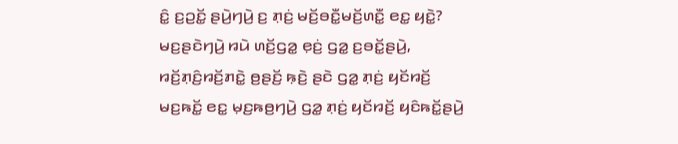ꤢꤨ꤭ ꤢ꤬ꤑꤢꤩ꤭ ꤔꤣꤧ꤬ꤚꤣꤧ꤬ ꤢ꤬ ꤊ꤫ꤢꤦ꤬ ꤗꤢꤩ꤬ꤋꤢꤪ꤭ꤗꤢꤩ꤬ꤛꤢꤪ꤭ ꤕꤢ꤭ ꤟꤢꤧ꤭?
ꤗꤢ꤬ꤔꤢꤧꤚꤣꤧ꤬ ꤙꤣꤧ ꤛꤢꤩ꤬ꤞꤤ꤭ ꤕ꤫ꤢꤦ꤬ ꤞꤤ꤭ ꤢ꤬ꤋꤢꤩ꤭ꤔꤣꤧ꤬, ꤙꤢꤩ꤬ꤊ꤫ꤢꤨ꤬ꤙꤢꤩ꤬ꤊꤢꤧ꤭ ꤥ꤬ꤔꤢꤩ꤬ ꤒ꤫ꤢꤧ꤬ ꤔꤢꤧ ꤞꤤ꤭ ꤊ꤫ꤢꤦ꤬ ꤟꤢꤩꤙꤢꤩ꤬ ꤗꤢ꤬ꤒꤢꤩ꤭ ꤕꤢ꤭ ꤗ꤫ꤢ꤬ꤒꤥ꤬ꤚꤣꤧ꤬ ꤞꤤ꤭ ꤊ꤫ꤢꤦ꤬ ꤟꤢꤩꤙꤢꤩ꤬ ꤟꤢꤨꤒꤢꤩ꤭ꤔꤣꤧ꤬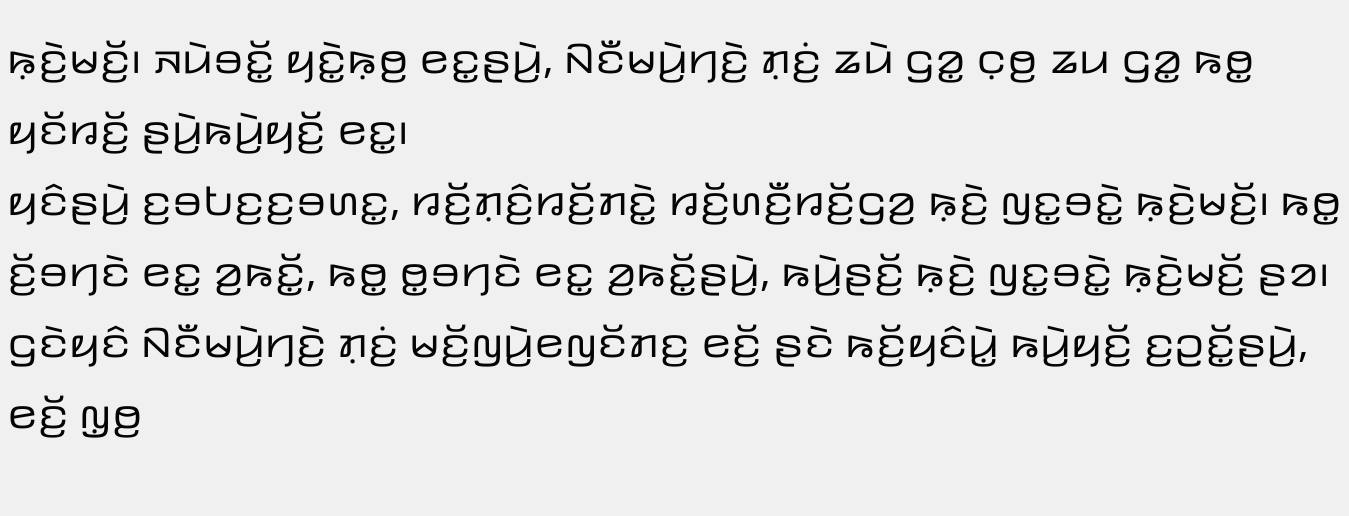ꤒ꤫ꤢꤧ꤬ꤗꤢꤩ꤬꤯ ꤏꤣꤧꤋꤢꤩ꤭ ꤟꤢꤧ꤭ꤒ꤫ꤥ꤬ ꤕꤢ꤭ꤔꤣꤧ꤬, ꤡꤢꤪꤗꤣꤧ꤬ꤚꤢꤧ꤬ ꤊ꤫ꤢꤦ꤬ ꤘꤣꤧ ꤞꤤ꤭ ꤍ꤫ꤥ꤬ ꤘꤣ ꤞꤤ꤭ ꤒꤥ꤭ ꤟꤢꤩꤙꤢꤩ꤬ ꤔꤣꤧ꤬ꤒꤣꤧ꤬ꤟꤢꤩ꤬ ꤕꤢ꤭꤯
ꤟꤢꤨꤔꤣꤧ꤬ ꤢ꤬ꤋꤝꤢ꤬ꤢ꤬ꤋꤛꤢ꤭, ꤙꤢꤩ꤬ꤊ꤫ꤢꤨ꤬ꤙꤢꤩ꤬ꤊꤢꤧ꤭ ꤙꤢꤩ꤬ꤛꤢꤪ꤬ꤙꤢꤩ꤬ꤞꤤ꤬ ꤒ꤫ꤢꤧ꤬ ꤜꤢ꤭ꤋꤢꤧ꤭ ꤒ꤫ꤢꤧ꤬ꤗꤢꤩ꤬꤯ ꤒꤥ꤭ ꤢꤩ꤬ꤋꤚꤢꤧ ꤕꤢ꤭ ꤤ꤬ꤒꤢꤩ꤭, ꤒꤥ꤭ ꤥ꤭ꤋꤚꤢꤧ ꤕꤢ꤭ ꤤ꤬ꤒꤢꤩ꤭ꤔꤣꤧ꤬, ꤒꤣꤧ꤬ꤔꤢꤩ꤬ ꤒ꤫ꤢꤧ꤬ ꤜꤢ꤭ꤋꤢꤧ꤭ ꤒ꤫ꤢꤧ꤬ꤗꤢꤩ꤬ ꤔꤤ꤯
ꤞꤢꤧꤟꤢꤨ ꤡꤢꤪꤗꤣꤧ꤬ꤚꤢꤧ꤬ ꤊ꤫ꤢꤦ꤬ ꤗꤢꤩ꤬ꤜꤣꤧ꤬ꤕꤜꤢꤩꤊꤢ꤬ ꤕꤢꤩ꤬ ꤔꤢꤧ ꤒꤢꤩ꤬ꤟꤢꤨꤣꤧ꤭ ꤒꤣꤧ꤬ꤟꤢꤩ꤬ ꤢ꤬ꤑꤢꤩ꤭ꤔꤣꤧ꤬, ꤕꤢꤩ꤬ ꤜ꤫ꤥ꤬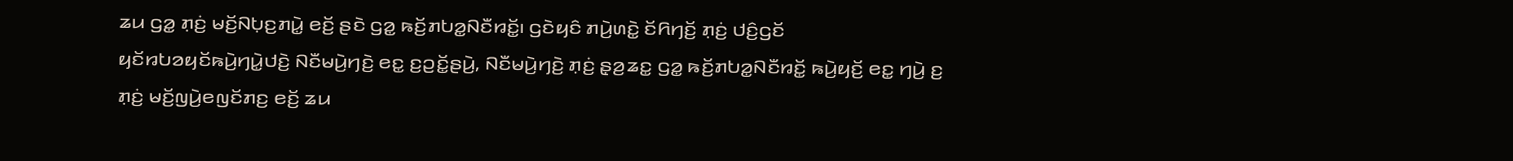ꤘꤣ ꤞꤤ꤭ ꤊ꤫ꤢꤦ꤬ ꤗꤢꤩ꤬ꤡꤝ꤫ꤢ꤬ꤊꤣꤧ꤭ ꤕꤢꤩ꤬ ꤔꤢꤧ ꤞꤤ꤭ ꤒꤢꤩ꤬ꤊꤝꤤ꤭ꤡꤢꤪꤙꤢꤩ꤭꤯ ꤞꤢꤧꤟꤢꤨ ꤊꤣꤧ꤬ꤛꤢꤧ꤭ ꤢꤩꤖꤚꤢꤩ꤬ ꤊ꤫ꤢꤦ꤬ ꤓꤢꤨ꤬ꤞꤢꤩ ꤟꤢꤩꤙꤝꤤꤟꤢꤩꤒꤣꤧ꤬ꤚꤣꤧ꤭ꤓꤢꤧ꤬ ꤡꤢꤪꤗꤣꤧ꤬ꤚꤢꤧ꤬ ꤕꤢ꤭ ꤢ꤬ꤑꤢꤩ꤭ꤔꤣꤧ꤬, ꤡꤢꤪꤗꤣꤧ꤬ꤚꤢꤧ꤬ ꤊ꤫ꤢꤦ꤬ ꤔ꤫ꤤ꤬ꤘꤢ꤭ ꤞꤤ꤭ ꤒꤢꤩ꤬ꤊꤝꤤ꤭ꤡꤢꤪꤙꤢꤩ꤭ ꤒꤣꤧ꤬ꤟꤢꤩ꤬ ꤕꤢ꤭ ꤚꤣꤧ꤬ ꤢ꤬ ꤊ꤫ꤢꤦ꤬ ꤗꤢꤩ꤬ꤜꤣꤧ꤬ꤕꤜꤢꤩꤊꤢ꤬ ꤕꤢꤩ꤬ ꤘꤣ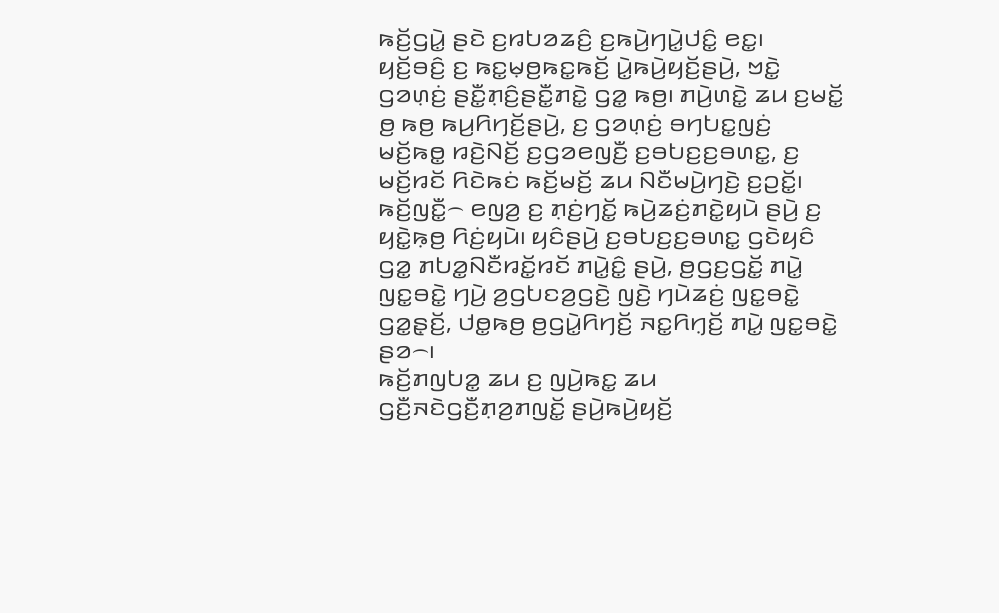ꤒꤢꤩ꤬ꤞꤣꤧ꤭ ꤔꤢꤧ ꤢ꤬ꤙꤝꤤꤘꤢꤨ꤬ ꤢ꤬ꤒꤣꤧ꤬ꤚꤣꤧ꤭ꤓꤢꤨ꤭ ꤕꤢ꤭꤯
ꤟꤢꤩ꤬ꤋꤢꤨ꤬ ꤢ꤬ ꤒꤢ꤭ꤗ꤫ꤥ꤬ꤒꤢ꤭ꤒꤢꤩ꤬ ꤣꤧ꤭ꤒꤣꤧ꤬ꤟꤢꤩ꤬ꤔꤣꤧ꤬, ꤠꤢꤧ꤭ ꤞꤤꤛ꤫ꤢꤦ꤬ ꤔꤢꤪ꤭ꤊ꤫ꤢꤨ꤬ꤔꤢꤪ꤭ꤊꤢꤧ꤭ ꤞꤤ꤭ ꤒꤥ꤬꤯ ꤊꤣꤧ꤬ꤛꤢꤧ꤭ ꤘꤣ ꤢ꤬ꤗꤢꤩ꤭ ꤥ꤬ ꤒꤥ꤬ ꤒꤣ꤬ꤖꤚꤢꤩ꤬ꤔꤣꤧ꤬, ꤢ꤬ ꤞꤤꤛ꤫ꤢꤦ꤬ ꤋꤚꤝꤢ꤭ꤜꤢꤦ꤬ ꤗꤢꤩ꤬ꤒꤥ꤭ ꤙꤢꤧ꤬ꤡꤢꤩ꤬ ꤢ꤬ꤞꤤꤕꤜꤢꤪ꤬ ꤢ꤬ꤋꤝꤢ꤬ꤢ꤬ꤋꤛꤢ꤭, ꤢ꤬ ꤗꤢꤩ꤬ꤙꤢꤩ ꤖꤢꤧꤒꤢꤦ ꤒꤢꤩ꤬ꤗꤢꤩ꤬ ꤘꤣ ꤡꤢꤪꤗꤣꤧ꤬ꤚꤢꤧ꤬ ꤢ꤬ꤑꤢꤩ꤭꤯
ꤒꤢꤩ꤬ꤜꤢꤪ꤭꤮ ꤕꤜꤤ꤬ ꤢ꤬ ꤊ꤫ꤢꤦ꤬ꤚꤢꤩ꤭ ꤒꤣꤧ꤬ꤘꤢꤦ꤬ꤊꤢꤧ꤭ꤟꤣꤧ ꤔꤣꤧ꤬ ꤢ꤬ ꤟꤢꤧ꤭ꤒ꤫ꤥ꤬ ꤖꤢꤦ꤬ꤟꤣꤧ꤯ ꤟꤢꤨꤔꤣꤧ꤬ ꤢ꤬ꤋꤝꤢ꤬ꤢ꤬ꤋꤛꤢ꤭ ꤞꤢꤧꤟꤢꤨ ꤞꤤ꤭ ꤊꤝꤤ꤭ꤡꤢꤪꤙꤢꤩ꤭ꤙꤢꤩ ꤊꤣꤧ꤭ꤢꤨ꤭ ꤔꤣꤧ꤬, ꤥ꤬ꤞꤢ꤬ꤞꤢꤩ꤭ ꤊꤣꤧ꤭ ꤜꤢ꤭ꤋꤢꤧ꤭ ꤚꤣꤧ꤬ ꤤ꤬ꤞꤝꤢꤤ꤬ꤞꤢꤧ꤬ ꤜꤢꤧ꤬ ꤚꤣꤧꤘꤢꤦ꤬ ꤜꤢ꤭ꤋꤢꤧ꤭ ꤞꤤ꤭ꤔ꤫ꤢꤩ꤬, ꤓꤥ꤭ꤒꤥ꤬ ꤥ꤬ꤞꤣꤧ꤭ꤖꤚꤢꤩ꤬ ꤏꤢ꤭ꤖꤚ꤫ꤢꤩ꤬ ꤊꤣꤧ꤭ ꤜꤢ꤭ꤋꤢꤧ꤭ ꤔꤤ꤮꤯
ꤒꤢꤩ꤬ꤊꤜꤝꤤ꤭ ꤘꤣ ꤢ꤬ ꤜꤣꤧ꤬ꤒꤢ꤭ ꤘꤣ ꤞꤢꤪ꤬ꤏꤢꤧꤞꤢꤪ꤬ꤊ꤫ꤤ꤬ꤊꤜꤢꤩ꤭ ꤔꤣꤧ꤬ꤒꤣꤧ꤬ꤟꤢꤩ꤬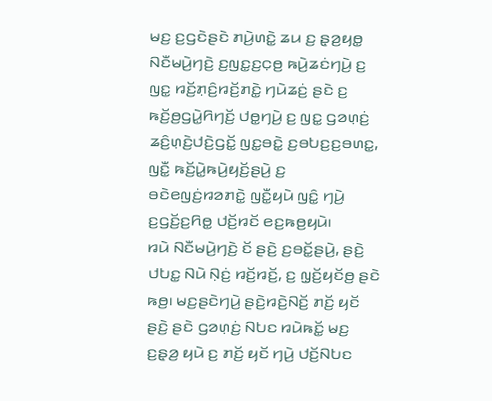ꤗꤢ꤬ ꤢ꤬ꤞꤢꤧꤔꤢꤧ ꤊꤣꤧ꤬ꤛꤢꤧ꤭ ꤘꤣ ꤢ꤬ ꤔ꤫ꤤ꤬ꤟꤥ꤭ ꤡꤢꤪꤗꤣꤧ꤬ꤚꤢꤧ꤬ ꤢ꤬ꤜꤢ꤭ꤢ꤬ꤍ꤫ꤥ꤬ ꤒꤣꤧ꤬ꤘꤢꤦꤚꤣꤧ꤬ ꤢ꤬ ꤜꤢ꤭ ꤙꤢꤩ꤬ꤊ꤫ꤢꤨ꤬ꤙꤢꤩ꤬ꤊꤢꤧ꤭ ꤚꤣꤧꤘꤢꤦ꤬ ꤔꤢꤧ ꤢ꤬ ꤒꤢꤩ꤬ꤥ꤬ꤞꤣꤧ꤭ꤖꤚꤢꤩ꤬ ꤓꤥ꤭ꤚꤣꤧ꤬ ꤢ꤬ ꤜꤢ꤭ ꤞꤤꤛ꤫ꤢꤦ꤬ ꤘꤢꤨ꤬ꤛ꤫ꤢꤧ꤬ꤓꤢꤧ꤬ꤞꤢꤩ꤭ ꤜꤢ꤭ꤋꤢꤧ꤭ ꤢ꤬ꤋꤝꤢ꤬ꤢ꤬ꤋꤛꤢ꤭, ꤜꤢꤪ꤭ ꤒꤢꤩ꤬ꤣꤧ꤭ꤒꤣꤧ꤬ꤟꤢꤩ꤬ꤔꤣꤧ꤬ ꤢ꤬ ꤋꤢꤧꤕꤜꤢꤦ꤬ꤙꤤꤊꤢꤧ꤭ ꤜꤢꤪ꤭ꤟꤣꤧ ꤜꤢꤨ꤭ ꤚꤣꤧ꤬ ꤢ꤬ꤞꤢꤩ꤬ꤢ꤬ꤖꤥ꤭ ꤓꤢꤩ꤬ꤙꤢꤩ ꤕꤢ꤬ꤒꤥ꤬ꤟꤣꤧ꤯
ꤙꤣꤧ ꤡꤢꤪꤗꤣꤧ꤬ꤚꤢꤧ꤬ ꤢꤩ ꤔꤢꤧ꤬ ꤢ꤬ꤋꤢꤩ꤭ꤔꤣꤧ꤬, ꤔꤢꤧ꤬ ꤓꤝꤢ꤭ ꤡꤣꤧ ꤡ꤫ꤢꤦ꤬ ꤙꤢꤩ꤬ꤙꤢꤩ꤬, ꤢ꤬ ꤜ꤫ꤢꤩ꤬ꤟꤢꤩꤥ꤬ ꤔꤢꤧ ꤒꤥ꤬꤯ ꤗꤢ꤬ꤔꤢꤧꤚꤣꤧ꤬ ꤔꤢꤧ꤬ꤙꤢꤧ꤬ꤡꤢꤩ꤬ ꤊꤢꤩ꤬ ꤟꤢꤩ ꤔꤢꤧ꤬ ꤔꤢꤧ ꤞꤤꤛ꤫ꤢꤦ꤬ ꤡꤝꤢ ꤙꤣꤧꤒꤢꤩ꤭ ꤗꤢ꤬ ꤢ꤬ꤔ꤫ꤤ꤬ ꤟꤣꤧ ꤢ꤬ ꤊꤢꤩ꤬ ꤟꤢꤩ ꤚꤣꤧ꤬ ꤓꤢꤩ꤬ꤡꤝꤢ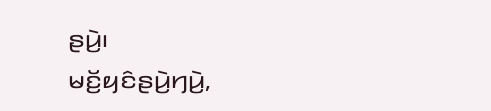ꤔꤣꤧ꤬꤯
ꤗꤢꤩ꤬ꤟꤢꤨꤔꤣꤧ꤬ꤚꤣꤧ꤬,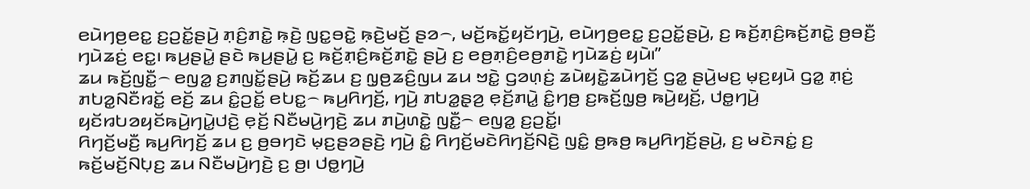ꤕꤣꤧꤚꤥ꤬ꤕꤢ꤭ ꤢ꤬ꤑꤢꤩ꤭ꤔꤣꤧ꤬ ꤊ꤫ꤢꤨ꤬ꤊꤢꤧ꤭ ꤒ꤫ꤢꤧ꤬ ꤜꤢ꤭ꤋꤢꤧ꤭ ꤒ꤫ꤢꤧ꤬ꤗꤢꤩ꤬ ꤔꤤ꤮, ꤗꤢꤩ꤬ꤒꤢꤩ꤭ꤟꤢꤩꤚꤣꤧ꤬, ꤕꤣꤧꤚꤥ꤬ꤕꤢ꤭ ꤢ꤬ꤑꤢꤩ꤭ꤔꤣꤧ꤬, ꤢ꤬ ꤒꤢꤩ꤬ꤊ꤫ꤢꤨ꤬ꤒꤢꤩ꤬ꤊꤢꤧ꤭ ꤥ꤬ꤋꤢꤪ꤬ ꤚꤣꤧꤘꤢꤦ꤬ ꤕꤢ꤭꤯ ꤒꤣ꤬ꤔꤣꤧ꤭ ꤔꤢꤧ ꤒꤣ꤬ꤔꤣꤧ꤭ ꤢ꤬ ꤒꤢꤩ꤬ꤊ꤫ꤢꤨ꤬ꤒꤢꤩ꤬ꤊꤢꤧ꤭ ꤔꤣꤧ꤬ ꤢ꤬ ꤕꤥ꤬ꤊ꤫ꤢꤨ꤬ꤕꤥ꤬ꤊꤢꤧ꤭ ꤚꤣꤧꤘꤢꤦ꤬ ꤟꤣꤧ꤯”
ꤘꤣ ꤒꤢꤩ꤬ꤜꤢꤪ꤭꤮ ꤕꤜꤤ꤭ ꤢ꤬ꤊꤜꤢꤩ꤭ꤔꤣꤧ꤬ ꤒꤢꤩ꤬ꤘꤣ ꤢ꤬ ꤜ꤫ꤥ꤬ꤘꤢꤨ꤬ꤜꤣ ꤘꤣ ꤠꤢꤧ꤭ ꤞꤤꤛ꤫ꤢꤦ꤬ ꤘꤣꤧꤟꤢꤧ꤭ꤘꤣꤧꤚꤢꤩ꤬ ꤞꤤ꤭ ꤔꤣꤧ꤬ꤗꤢ꤬ ꤗ꤫ꤢ꤬ꤟꤣꤧ ꤞꤤ꤭ ꤊ꤫ꤢꤦ꤬ ꤊꤝꤤ꤭ꤡꤢꤪꤙꤢꤩ꤭ ꤕꤢꤩ꤬ ꤘꤣ ꤢꤨ꤭ꤑꤢꤩ꤭ ꤕꤝꤢ꤭꤮ ꤒꤣ꤬ꤖꤚꤢꤩ꤬, ꤚꤣꤧ꤬ ꤊꤝꤤ꤭ꤔ꤫ꤤ꤬ ꤕ꤫ꤢꤩ꤬ꤊꤣꤧ꤭ ꤢꤨ꤭ꤚꤥ꤬ ꤢ꤬ꤒꤢꤩ꤬ꤜ꤫ꤥ꤬ ꤒꤣꤧ꤬ꤟꤢꤩ꤬, ꤓꤥ꤭ꤚꤣꤧ꤬ ꤟꤢꤩꤙꤝꤤꤟꤢꤩꤒꤣꤧ꤬ꤚꤣꤧ꤭ꤓꤢꤧ꤬ ꤕ꤫ꤢꤩ꤬ ꤡꤢꤪꤗꤣꤧ꤬ꤚꤢꤧ꤬ ꤘꤣ ꤊꤣꤧ꤬ꤛꤢꤧ꤭ ꤜꤢꤪ꤭꤮ ꤕꤜꤤ꤭ ꤢ꤬ꤑꤢꤩ꤭꤯
ꤖꤚꤢꤩ꤬ꤗꤢꤪ꤬ ꤒꤣ꤬ꤖꤚꤢꤩ꤬ ꤘꤣ ꤢ꤬ ꤥ꤬ꤋꤚꤢꤧ ꤗ꤫ꤢ꤬ꤔꤤꤔꤢꤧ꤬ ꤚꤣꤧ꤬ ꤢꤨ꤭ ꤖꤚꤢꤩ꤬ꤗꤢꤧꤖꤚꤢꤩ꤬ꤡꤢꤧ꤬ ꤜꤢꤨ꤭ ꤥ꤬ꤒꤥ꤬ ꤒꤣ꤬ꤖꤚꤢꤩ꤬ꤔꤣꤧ꤬, ꤢ꤬ ꤗꤢꤧꤏꤢꤦ꤭ ꤢ꤬ ꤒꤢꤩ꤬ꤗꤢꤩ꤬ꤡꤝ꤫ꤢ꤬ ꤘꤣ ꤡꤢꤪꤗꤣꤧ꤬ꤚꤢꤧ꤬ ꤢ꤬ ꤥ꤬꤯ ꤓꤥ꤭ꤚꤣꤧ꤬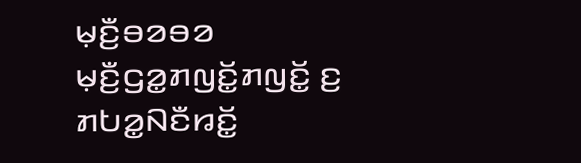ꤗ꤫ꤢꤪ꤬ꤋꤤꤋꤤ ꤗ꤫ꤢꤪ꤬ꤞꤤ꤭ꤊꤜꤢꤩ꤭ꤊꤜꤢꤩ꤭ ꤢ꤬ ꤊꤝꤤ꤭ꤡꤢꤪꤙꤢꤩ꤭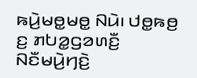ꤒꤣꤧ꤬ꤗꤥ꤭ꤗꤥ꤭ ꤡꤣꤧ꤯ ꤓꤥ꤭ꤒꤥ꤬ ꤢ꤬ ꤊꤝꤤ꤭ꤞꤤꤛꤢꤪ꤬ ꤡꤢꤪꤗꤣꤧ꤬ꤚꤢꤧ꤬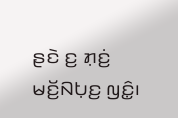ꤔꤢꤧ ꤢ꤬ ꤊ꤫ꤢꤦ꤬ ꤗꤢꤩ꤬ꤡꤝ꤫ꤢ꤬ ꤜꤢꤨ꤭꤯